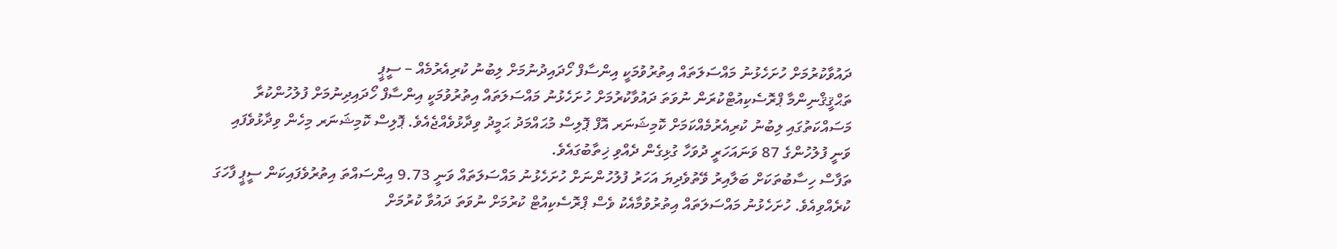ދައުވާކުރުމަށް ހުށަހެޅުނު މައްސަލަތައް އިތުރުވުމަކީ އިންސާފް ހޯދައިދުނުމަށް ލިބުނު ކުރިއެރުމެއް – ސީޕީ
ތަޙްޤީޤްނިންމާ ޕްރޮސެކިއުޓްކުރަން ނުވަތަ ދައުވާކުރުމަށް ހުށަހެޅުނު މައްސަލަތައް އިތުރުވުމަކީ އިންސާފް ހޯދައިދިނުމަށް ފުލުހުންކުރާ މަސައްކަތުގައި ލިބުނު ކުރިއެރުމެއްކަމަށް ކޮމިޝަނަރ އޮފް ޕޮލިސް މުޙައްމަދު ޙަމީދު ވިދާޅުވެއްޖެއެވެ. ޕޮލިސް ކޮމިޝަނަރ މިހެން ވިދާޅުވެފައި ވަނީ ފުލުހުންގެ 87 ވަނައަހަރީ ދުވަހާ ގުޅިގެން ދެއްވި ޚިތާބުގައެވެ.
ތަފާސް ހިސާބުތަކަށް ބަލާއިރު ވޭތުވެދިޔަ އަހަރު ފުލުހުންނަށް ހުށަހެޅުނު މައްސަލަތައް ވަނީ 9.73 އިންސައްތަ އިތުރުވެފައިކަން ސީޕީ ފާހަގަ ކުރެއްވިއެވެ. ހުށަހެޅުނު މައްސަލަތައް އިތުރުވުމާއެކު ވެސް ޕްރޮސެކިއުޓް ކުރުމަށް ނުވަތަ ދައުވާ ކުރުމަށް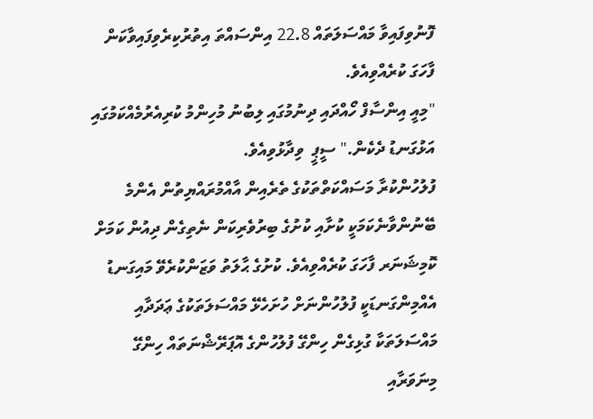ފޮނުވިފައިވާ މައްސަލަތައް 22.8 އިންސައްތަ އިތުރުކިރެވިފައިވާކަން ފާހަގަ ކުރެއްވިއެވެ.
"މިއީ އިންސާފް ހޯއްދައި ދިނުމުގައި ލިބުނު މުހިންމު ކުރިއެރުމެއްކަމުގައި އަޅުގަނޑު ދެކެން." ސީޕީ  ވިދާޅުވިއެވެ.
ފުލުހުންކުރާ މަސައްކަތްތަކުގެ ތެރެއިން އާއްމުރައްޔިތުން އެންމެ ބޭނުންވާނެކަމަކީ ކުށާއި ކުށުގެ ބިރުވެރިކަން ނެތިގެން ދިއުން ކަމަށް ކޮމިޝަނަރ ފާހަގަ ކުރެއްވިއެވެ. ކުށުގެ ޙާލަތު ވަޒަންކުރެވޭ މައިގަނޑު އެއްމިންގަނޑަކީ ފުލުހުންނަށް ހުށަހެޅޭ މައްސަލަތަކުގެ ޢަދަދާއި މައްސަލަތަކާ ގުޅިގެން ހިންގޭ ފުލުހުންގެ އޮޕަރޭޝްނަތައް ހިންގޭ މިނަވަރާއި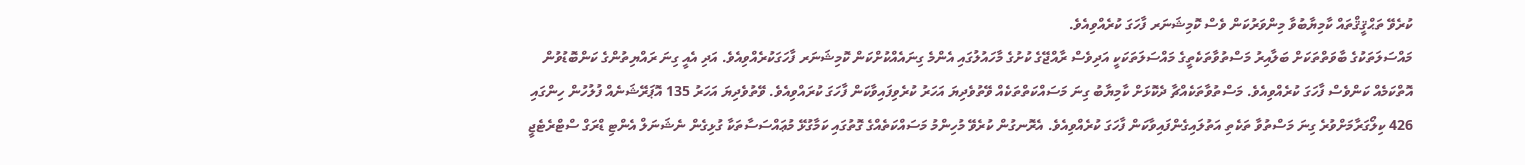ކުރެވޭ ތަޙްޤީޤްތައް ކާމިޔާބުވާ މިންވަރުކަން ވެސް ކޮމިޝަނަރ ފާހަގަ ކުރެއްވިއެވެ.
މައްސަލަތަކުގެ ބާވަތްތަކަށް ބަލާއިރު މަސްތުވާތަކެތީގެ މައްސަލަތަކަކީ އަދިވެސް ރާއްޖޭގެ ކުށުގެ މާހައުލުގައި އެންމެ ގިނައެއްކުށްކަން ކޮމިޝަނަރ ފާހަގަކުރެއްވިއެވެ. އަދި އެއީ ގިނަ ރައްޔިތުންގެ ކަންބޮޑުވުން އޮތްކަމެއް ކަންވެސް ފާހަގަ ކުރެއްވިއެވެ. މަސްތުވާތަކެއްޗާ ދެކޮޅަށް ކާމިޔާބު ގިނަ މަސައްކަތްތަކެއް ވޭތުވެދިޔަ އަހަރު ކުރެވިފައިވާކަން ފާހަގަ ކުރައްވިއެވެ. ވޭތުވެދިޔަ އަހަރު 135 އޮޕަރޭޝަނެއް ފުލުހުން ހިންގައި 426 ކިލޯގަރާމަށްވުރެ ގިނަ މަސްތުވާ ތަކެތި އަތުލައިގެންފައިވާކަން ފާހަގަ ކުރެއްވިއެވެ. އެރޮނގުން ކުރެވޭ މުހިންމު މަސައްކަތެއްގެ ގޮތުގައި ކަމާގުޅޭ މުޢައްސަސާތަކާ ގުޅިގެން ނެޝަނަލް އެންޓި ޑްރަގް ސްޓްރެޓެޖީ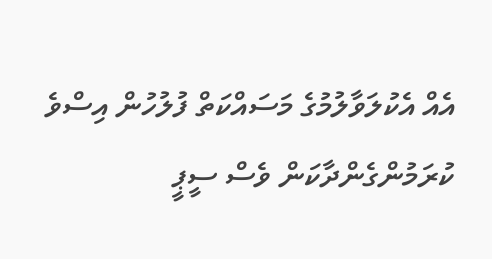އެއް އެކުލަވާލުމުގެ މަސައްކަތް ފުލުހުން އިސްވެ ކުރަމުންގެންދާކަން ވެސް ސީޕީ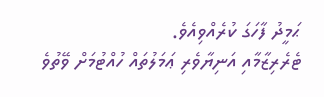ޙަމީދު ފާހަގަ ކުރެއްވިއެވެ.
ޓެރެރިޒާމާއި އަނިޔާވެރި ޢަމަލުތައް ހުއްޓުމަށް ވޭތުވެ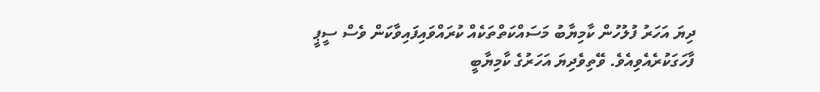ދިޔަ އަހަރު ފުލުހުން ކާމިޔާބު މަސައްކަތްތަކެއް ކުރައްވައިފައިވާކަން ވެސް ސީޕީ ފާހަގަކުރެއެވިއެވެ. ވޭތިވެދިޔަ އަހަރުގެ ކާމިޔާބީ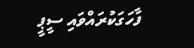ފާހަގަކުރައްވައި ސީޕީ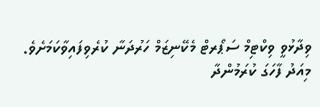ވިދާޅުވީ ވިކްޓިމް ސަޕޯރޓް މެކޭނިޒަމް ހަރުދަނާ ކުރެވިފައިވާކަމަށެވެ.
މިއަދު ފާހަގަ ކުރަމުންދާ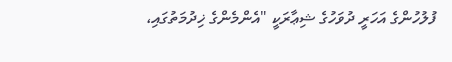ފުލުހުންގެ އަހަރީ ދުވަހުގެ ޝިޢާރަކީ "އެންމެންގެ ޚިދުމަތުގައި،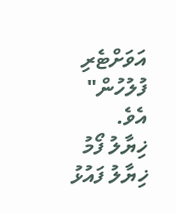އަވަށްޓެރި ފުލުހުން" އެވެ.
ޚިޔާލު ފޯމު
ޚިޔާލު ފައުޅު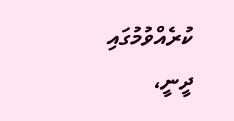ކުރެއްވުމުގައި ދީނީ،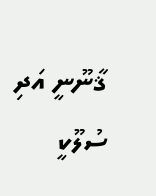ޤާނޫނީ އަދި ސުލޫކީ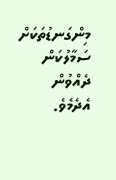މިންގަނޑުތަކަށް ސަމާލުކަން ދެއްވުން އެދެމެވެ.